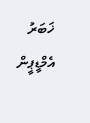ޚަބަރު
އެމްޑީޕީން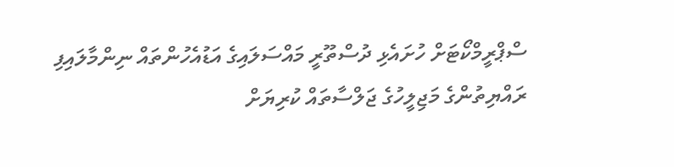ސްޕްރީމްކޯޓަށް ހުށައެޅި ދުސްތޫރީ މައްސަލައިގެ އަޑުއެހުންތައް ނިންމާލައިފި
ރައްޔިތުންގެ މަޖިލީހުގެ ޖަލްސާތައް ކުރިޔަށް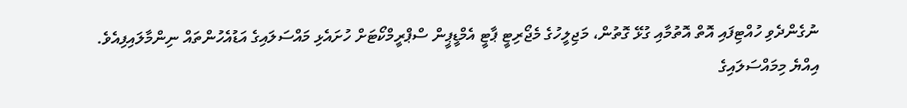ނުގެންދެވި ހުއްޓިފައި އޮތް އޮތުމާއި ގުޅޭ ގޮތުން، މަޖިލީހުގެ މެޖޯރިޓީ ޕާޓީ އެމްޑީޕީން ސްޕްރީމްކޯޓަށް ހުށައެޅި މައްސަލައިގެ އަޑުއެހުންތައް ނިންމާލައިފިއެވެ.
އިއްޔެ މިމައްސަލައިގެ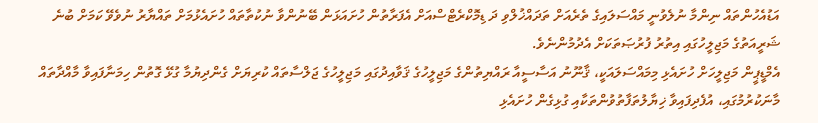އަޑުއެހުންތައް ނިންމާ ނުލެވުނީ މައްސަލައިގެ ތެރެއަށް ތަދައްޚުލްވި ދަ ޑިމޮކްރެޓްސްއަށް އެފަރާތުން ހުށައަޅަން ބޭނުންވާ ނުކުތާތައް ހުށައެޅުމަށް ތައްޔާރު ނުވެވޭ ކަމަށް ބުނެ ޝަރީއަތުގެ މަޖިލީހުގައި އިތުރު ފުރުޞަތަކަށް އެދުމުންނެވެ.
އެމްޑީޕީން މަޖިލީހަށް ހުށައެޅި މިމައްސަލައަކީ، ޤާނޫނު އަސާސީއާ ރައްޔިތުންގެ މަޖިލީހުގެ ޤަވާއިދުގައި މަޖިލީހުގެ ޖަލްސާތައް ކުރިޔަށް ގެންދިޔުމާ ގުޅޭ ގޮތުން ހިމަނާފައިވާ މާއްދާތައް މާނަކުރުމުގައި، އުފެދިފައިވާ ޚިޔާލުތަފާތުވުންތަކާއި ގުޅިގެން ހުށައެޅި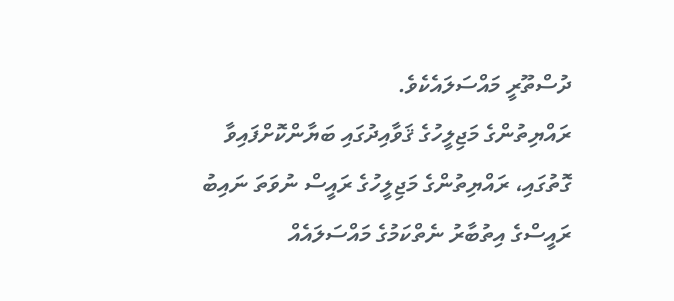ދުސްތޫރީ މައްސަލައެކެވެ.
ރައްޔިތުންގެ މަޖިލީހުގެ ޤަވާއިދުގައި ބަޔާންކޮށްފައިވާ ގޮތުގައި، ރައްޔިތުންގެ މަޖިލީހުގެ ރައީސް ނުވަތަ ނައިބު ރައީސްގެ އިތުބާރު ނެތްކަމުގެ މައްސަލައެއް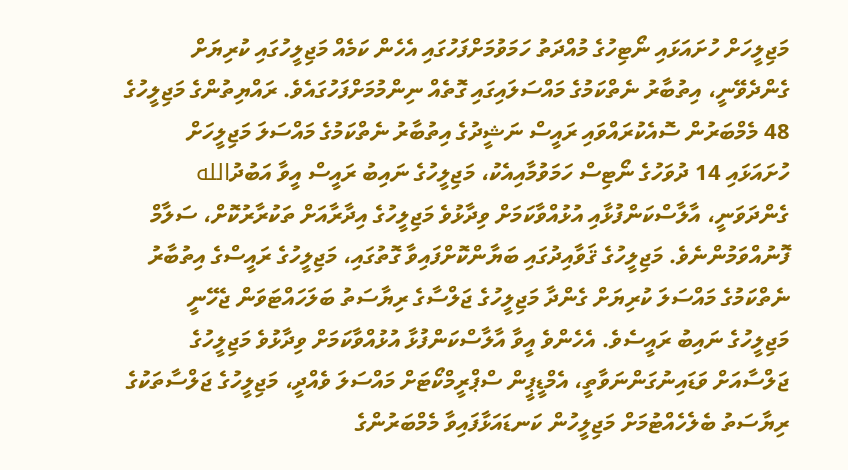މަޖިލީހަށް ހުށައަޅައި ނޯޓިހުގެ މުއްދަތު ހަމަވުމަށްފަހުގައި އެހެން ކަމެއް މަޖިލީހުގައި ކުރިޔަށް ގެންދެވޭނީ، އިތުބާރު ނެތްކަމުގެ މައްސަލައިގައި ގޮތެއް ނިންމުމަށްފަހުގައެވެ. ރައްޔިތުންގެ މަޖިލީހުގެ 48 މެމްބަރުން ސޮއެކުރައްވައި ރައީސް ނަޝީދުގެ އިތުބާރު ނެތްކަމުގެ މައްސަލަ މަޖިލީހަށް ހުށައަޅައި 14 ދުވަހުގެ ނޯޓިސް ހަމަވުމާއިއެކު، މަޖިލީހުގެ ނައިބު ރައީސް އީވާ އަބުދުالله ގެންދަވަނީ، އާލާސްކަންފުޅާއި އުޅުއްވާކަމަށް ވިދާޅުވެ މަޖިލީހުގެ އިދާރާއަށް ތަކުރާރުކޮށް، ސަލާމް ފޮނުއްވަމުންނެވެ. މަޖިލީހުގެ ޤަވާއިދުގައި ބަޔާންކޮށްފައިވާ ގޮތުގައި، މަޖިލީހުގެ ރައީސްގެ އިތުބާރު ނެތްކަމުގެ މައްސަލަ ކުރިޔަށް ގެންދާ މަޖިލީހުގެ ޖަލްސާގެ ރިޔާސަތު ބަލަހައްޓަވަން ޖެހޭނީ މަޖިލީހުގެ ނައިބު ރައީސެވެ. އެހެންވެ އީވާ އާލާސްކަންފުޅާ އުޅުއްވާކަމަށް ވިދާޅުވެ މަޖިލީހުގެ ޖަލްސާއަށް ވަޑައިނުގަންނަވާތީ، އެމްޑީޕީން ސްޕްރީމްކޯޓަށް މައްސަލަ ވެއްދީ، މަޖިލީހުގެ ޖަލްސާތަކުގެ ރިޔާސަތު ބެލެހެއްޓުމަށް މަޖިލީހުން ކަނޑައަޅާފައިވާ މެމްބަރުންގެ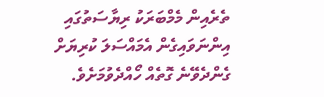ތެރެއިން މެމްބަރަކު ރިޔާސަތުގައި އިންނަވައިގެން އެމައްސަލަ ކުރިޔަށް ގެންދެވޭނެ ގޮތެއް ހޯއްދެވުމަށެވެ.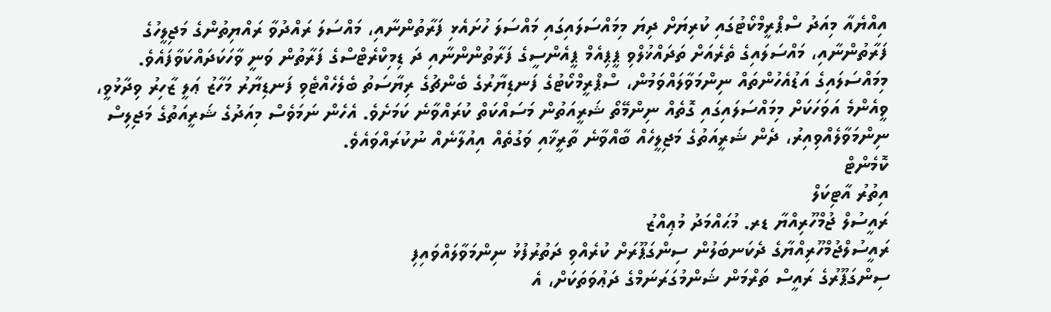އިއްޔެއާ މިއަދު ސްޕްރީމްކޯޓުގައި ކުރިޔަށް ދިޔަ މިމައްސަލައިގައި މައްސަލަ ހުށައެޅި ފަރާތުންނާއި، މައްސަލަ ރައްދުވާ ރައްޔިތުންގެ މަޖިލީހުގެ ފަރާތުންނާއި، މައްސަލައިގެ ތެރެއަށް ތަދައްޚުލްވި ޕީޕިއެމް ޕީއެންސީގެ ފަރާތުންންނާއި ދަ ޑިމިކްރެޓްސްގެ ފަރާތުން ވަނީ ވާހަކަދައްކަވާފައެވެ.
މިމައްސަލައިގެ އަޑުއެހުންތައް ނިންމަވާލައްވަމުން، ސްޕްރީމްކޯޓުގެ ފަނޑިޔާރުގެ ބެންޗުގެ ރިޔާސަތު ބެލެހެއްޓެވި ފަނޑިޔާރު މަހާޒު ޢަލީ ޒާހިރު ވިދާޅުވީ، ވީއެންމެ އަވަހަކަށް މިމައްސަލައިގައި ގޮތެއް ނިންމޭތޯ ޝަރީއަތުން މަސައްކަތް ކުރައްވާނެ ކަމަށެވެ. އެހެން ނަމަވެސް މިއަދުގެ ޝަރީއަތުގެ މަޖިލިސް ނިންމަވާލެއްވިއިރު، ދެން ޝަރީއަތުގެ މަޖިލީހެއް ބާއްވާނެ ތާރީޚާއި ވަގުތެއް އިއުލާނެއް ނުކުރައްވައެވެ.
ކޮމެންޓް
އިތުރު އާޓިކަލް
ރައީސުލް ޖުމްހޫރިއްޔާ ޑރ. މުޙައްމަދު މުޢިއްޒު
ރައީސުލްޖުމްހޫރިއްޔާގެ ދެކަނބަލުން ސިންގަޕޫރަށް ކުރެއްވި ދަތުރުފުޅު ނިންމަވާލައްވައިފި
ސިންގަޕޫރުގެ ރައީސް ތަރްމަން ޝަންމުގަރަނަމްގެ ދަޢުވަތަކަށް، އެ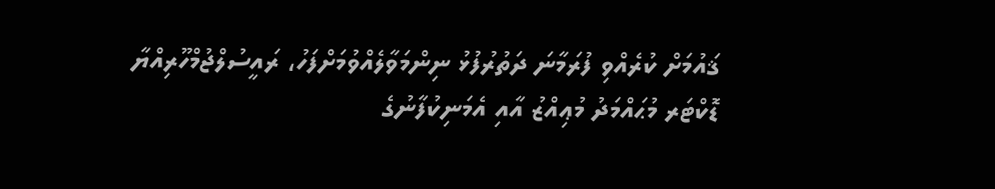ޤައުމަށް ކުރެއްވި ފުރަމާނަ ދަތުރުފުޅު ނިންމަވާލެއްވުމަށްފަހު، ރައީސުލްޖުމްހޫރިއްޔާ ޑޮކްޓަރ މުޙައްމަދު މުޢިއްޒު އާއި އެމަނިކުފާނުގެ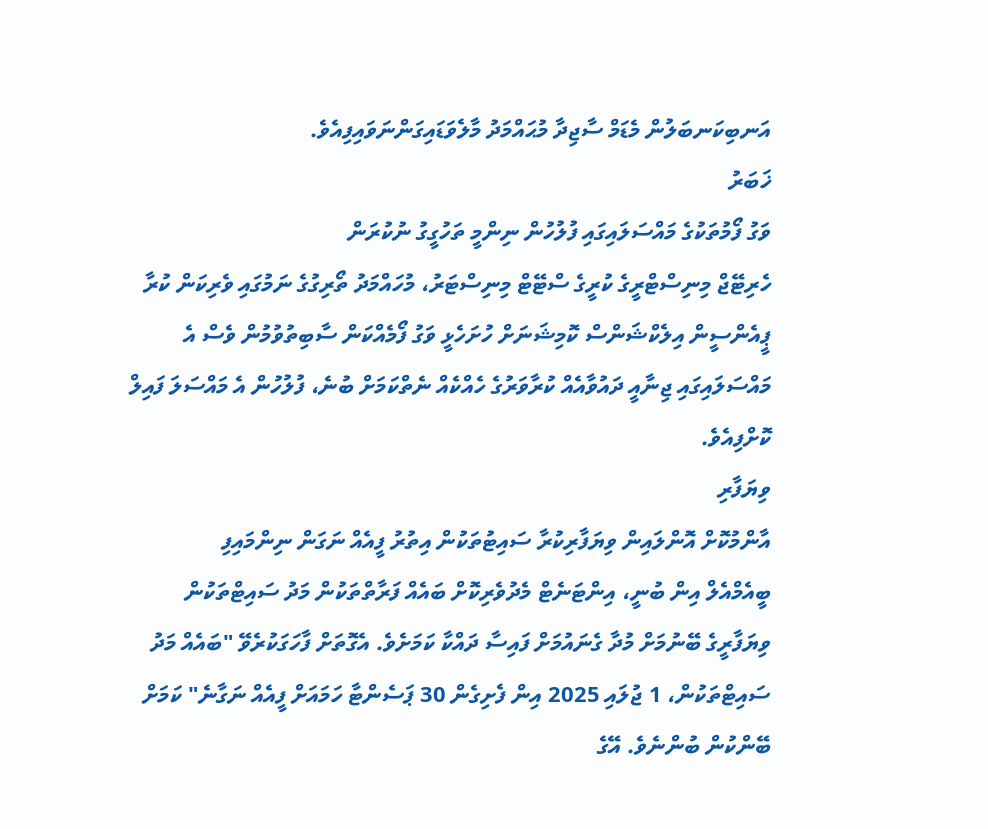އަނބިކަނބަލުން މެޑަމް ސާޖިދާ މުޙައްމަދު މާލެވަޑައިގަންނަވައިފިއެވެ.
ޚަބަރު
ވަގު ފޯމުތަކުގެ މައްސަލައިގައި ފުލުހުން ނިންމީ ތަހުގީގު ނުކުރަން
ހެރިޓޭޖް މިނިސްޓްރީގެ ކުރީގެ ސްޓޭޓް މިނިސްޓަރު، މުހައްމަދު ތޯރިގުގެ ނަމުގައި ވެރިކަން ކުރާ ޕީއެންސީން އިލެކްޝަންސް ކޮމިޝަނަށް ހުށަހެޅީ ވަގު ފޯމެއްކަން ސާބިތުވުމުން ވެސް އެ މައްސަލައިގައި ޖިނާއީ ދައުވާއެއް ކުރާވަރުގެ ހެއްކެއް ނެތްކަމަށް ބުނެ، ފުލުހުން އެ މައްސަލަ ފައިލް ކޮށްފިއެވެ.
ވިޔަފާރި
އާންމުކޮށް އޮންލައިން ވިޔަފާރިކުރާ ސައިޓުތަކުން އިތުރު ފީއެއް ނަގަން ނިންމައިފި
ބީއެމްއެލް އިން ބުނީ، އިންޓަނެޓް މެދުވެރިކޮށް ބައެއް ފަރާތްތަކުން މަދު ސައިޓްތަކުން ވިޔަފާރީގެ ބޭނުމަށް މުދާ ގެނައުމަށް ފައިސާ ދައްކާ ކަމަށެވެ. އެގޮތަށް ފާހަގަކުރެވޭ "ބައެއް މަދު ސައިޓްތަކުން، 1 ޖުލައި 2025 އިން ފެށިގެން 30 ޕަސެންޓާ ހަމައަށް ފީއެއް ނަގާނެ" ކަމަށް ބޭންކުން ބުންނެވެ. އޭގެ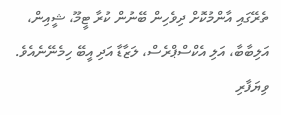ތެރޭގައި އާންމުކޮށް ދިވެހިން ބޭނުން ކުރާ ޓީމޫ، ޝީއިން، އަލިބާބާ، އަލި އެކްސްޕްރެސް، ލަޒާޑާ އަދި އީބޭ ހިމެނޭނެއެވެ.
ވިޔަފާރި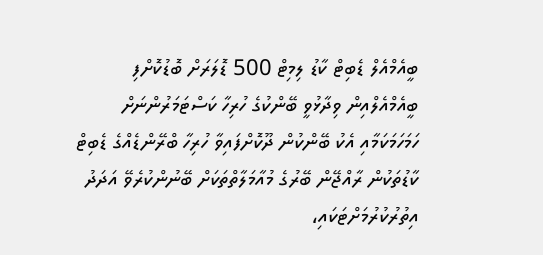ބީއެމްއެލް ޑެބިޓް ކާޑު ލިމިޓް 500 ޑޮލަރަށް ބޮޑުކޮށްފި
ބީއެމްއެލްއިން ވިދާޅުވީ ބޭންކުގެ ހުރިހާ ކަސްޓަމަރުންނަށް ހަމަހަމަކަމާއި އެކު ބޭންކުން ދޫކޮށްފައިވާ ހުރިހާ ބްރޭންޑެއްގެ ޑެބިޓް ކާޑުތަކުން ރާއްޖޭން ބޭރުގެ މުއާމަލާތްތަކަށް ބޭނުންކުރެވޭ އަދަދު އިތުރުކުރުމަށްޓަކައި،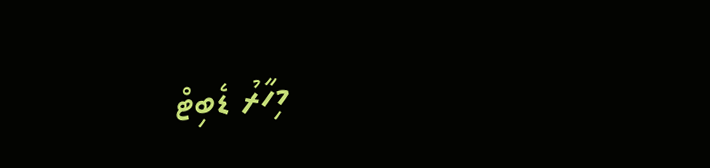މިހާރު ޑެބިޓް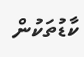ކާޑުތަކުން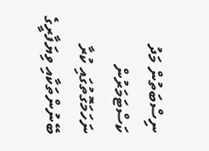ނިސްބަތުން މަދު ކަސްޓަމަރުން ނަހަމަގޮތުގައި ކުރާ ބޭނުންތަކާއި ވިޔަފާރީގެ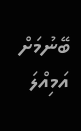ބޭނުމަށް އަމިއްލަ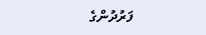ފަރުދުންގެ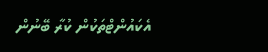އެކައުންޓްތަކުން ކުރާ ބޭނުން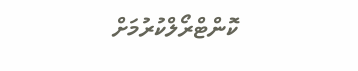ކޮންޓްރޯލްކުރުމަށް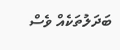ބަދަލުތަކެއް ވެސް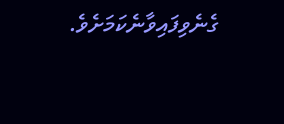ގެނެވިފައިވާނެކަމަށެވެ.